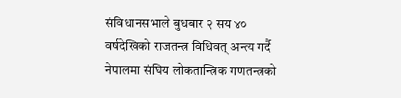संविधानसभाले बुधबार २ सय ४० वर्षदेखिको राजतन्त्र विधिवत् अन्त्य गर्दै नेपालमा संघिय लोकतान्त्रिक गणतन्त्रको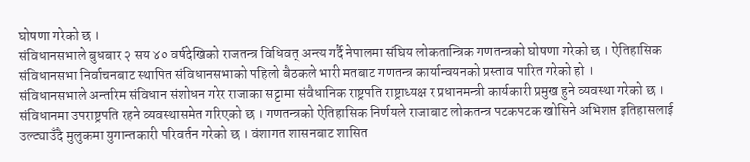घोषणा गरेको छ ।
संविधानसभाले बुधबार २ सय ४० वर्षदेखिको राजतन्त्र विधिवत् अन्त्य गर्दै नेपालमा संघिय लोकतान्त्रिक गणतन्त्रको घोषणा गरेको छ । ऐतिहासिक संविधानसभा निर्वाचनबाट स्थापित संविधानसभाको पहिलो बैठकले भारी मतबाट गणतन्त्र कार्यान्वयनको प्रस्ताव पारित गरेको हो ।
संविधानसभाले अन्तरिम संविधान संशोधन गरेर राजाका सट्टामा संवैधानिक राष्ट्रपति राष्ट्राध्यक्ष र प्रधानमन्त्री कार्यकारी प्रमुख हुने व्यवस्था गरेको छ । संविधानमा उपराष्ट्रपति रहने व्यवस्थासमेत गरिएको छ । गणतन्त्रको ऐतिहासिक निर्णयले राजाबाट लोकतन्त्र पटकपटक खोसिने अभिशप्त इतिहासलाई उल्ट्याउँदै मुलुकमा युगान्तकारी परिवर्तन गरेको छ । वंशागत शासनबाट शासित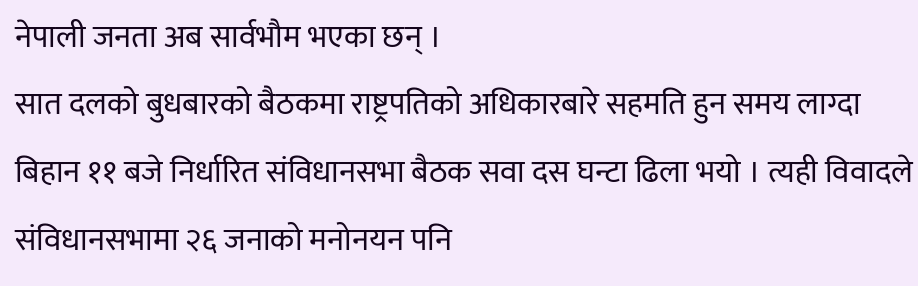नेपाली जनता अब सार्वभौम भएका छन् ।
सात दलको बुधबारको बैठकमा राष्ट्रपतिको अधिकारबारे सहमति हुन समय लाग्दा बिहान ११ बजे निर्धारित संविधानसभा बैठक सवा दस घन्टा ढिला भयो । त्यही विवादले संविधानसभामा २६ जनाको मनोनयन पनि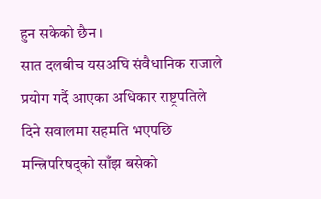हुन सकेको छैन ।
सात दलबीच यसअघि संवैधानिक राजाले प्रयोग गर्दै आएका अधिकार राष्ट्रपतिले दिने सवालमा सहमति भएपछि मन्त्रिपरिषद्को साँझ बसेको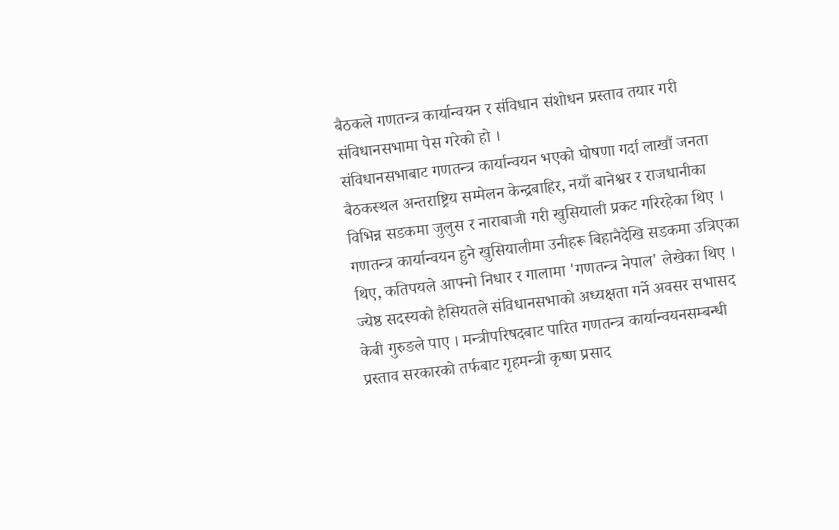बैठकले गणतन्त्र कार्यान्वयन र संविधान संशोधन प्रस्ताव तयार गरी संविधानसभामा पेस गरेको हो ।
संविधानसभाबाट गणतन्त्र कार्यान्वयन भएको घोषणा गर्दा लाखौं जनता बैठकस्थल अन्तराष्ट्रिय सम्मेलन केन्द्रबाहिर, नयाँ बानेश्वर र राजधानीका विभिन्न सडकमा जुलुस र नाराबाजी गरी खुसियाली प्रकट गरिरहेका थिए । गणतन्त्र कार्यान्वयन हुने खुसियालीमा उनीहरू बिहानैदेखि सडकमा उत्रिएका थिए, कतिपयले आफ्नो निधार र गालामा 'गणतन्त्र नेपाल' लेखेका थिए ।
ज्येष्ठ सदस्यको हैसियतले संविधानसभाको अध्यक्षता गर्ने अवसर सभासद केबी गुरुङले पाए । मन्त्रीपरिषदबाट पारित गणतन्त्र कार्यान्वयनसम्बन्धी प्रस्ताव सरकारको तर्फबाट गृहमन्त्री कृष्ण प्रसाद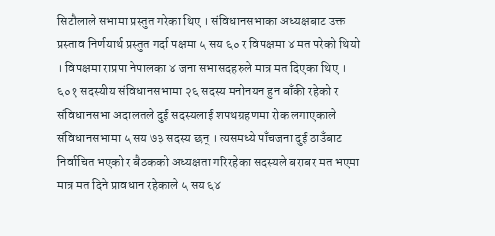सिटौलाले सभामा प्रस्तुत गरेका थिए । संविधानसभाका अध्यक्षबाट उक्त प्रस्ताव निर्णयार्थ प्रस्तुत गर्दा पक्षमा ५ सय ६० र विपक्षमा ४ मत परेको थियो । विपक्षमा राप्रपा नेपालका ४ जना सभासदहरुले मात्र मत दिएका थिए ।
६०१ सदस्यीय संविधानसभामा २६ सदस्य मनोनयन हुन बाँकी रहेको र संविधानसभा अदालतले दुई सदस्यलाई शपथग्रहणमा रोक लगाएकाले संविधानसभामा ५ सय ७३ सदस्य छन् । त्यसमध्ये पाँचजना दुई ठाउँबाट निर्वाचित भएको र बैठकको अध्यक्षता गरिरहेका सदस्यले बराबर मत भएमा मात्र मत दिने प्रावधान रहेकाले ५ सय ६४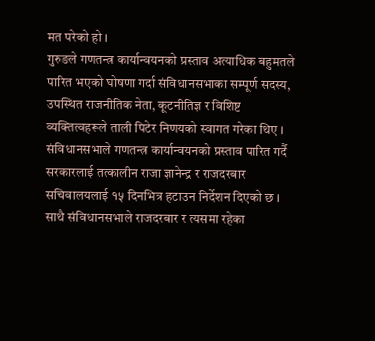मत परेको हो ।
गुरुङले गणतन्त्र कार्यान्वयनको प्रस्ताव अत्याधिक बहुमतले पारित भएको घोषणा गर्दा संविधानसभाका सम्पूर्ण सदस्य, उपस्थित राजनीतिक नेता, कूटनीतिज्ञ र विशिष्ट व्यक्तित्वहरूले ताली पिटेर निणयको स्वागत गरेका थिए ।
संविधानसभाले गणतन्त्र कार्यान्वयनको प्रस्ताव पारित गर्दै सरकारलाई तत्कालीन राजा ज्ञानेन्द्र र राजदरबार सचिवालयलाई १५ दिनभित्र हटाउन निर्देशन दिएको छ । साथै संविधानसभाले राजदरबार र त्यसमा रहेका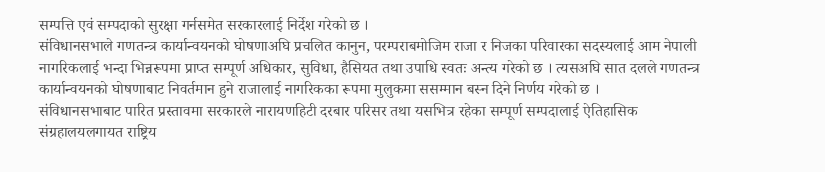सम्पत्ति एवं सम्पदाको सुरक्षा गर्नसमेत सरकारलाई निर्देश गरेको छ ।
संविधानसभाले गणतन्त्र कार्यान्वयनको घोषणाअघि प्रचलित कानुन, परम्पराबमोजिम राजा र निजका परिवारका सदस्यलाई आम नेपाली नागरिकलाई भन्दा भिन्नरूपमा प्राप्त सम्पूर्ण अधिकार, सुविधा, हैसियत तथा उपाधि स्वतः अन्त्य गरेको छ । त्यसअघि सात दलले गणतन्त्र कार्यान्वयनको घोषणाबाट निवर्तमान हुने राजालाई नागरिकका रूपमा मुलुकमा ससम्मान बस्न दिने निर्णय गरेको छ ।
संविधानसभाबाट पारित प्रस्तावमा सरकारले नारायणहिटी दरबार परिसर तथा यसभित्र रहेका सम्पूर्ण सम्पदालाई ऐतिहासिक संग्रहालयलगायत राष्ट्रिय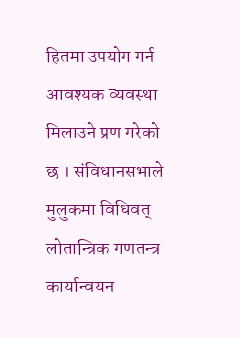हितमा उपयोग गर्न आवश्यक व्यवस्था मिलाउने प्रण गरेको छ । संविधानसभाले मुलुकमा विधिवत् लोतान्त्रिक गणतन्त्र कार्यान्वयन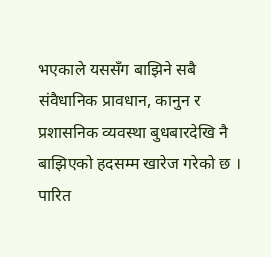भएकाले यससँग बाझिने सबै संवैधानिक प्रावधान, कानुन र प्रशासनिक व्यवस्था बुधबारदेखि नै बाझिएको हदसम्म खारेज गरेको छ ।
पारित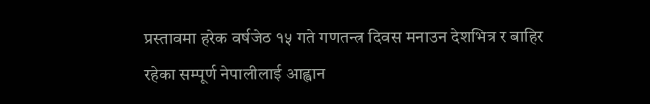प्रस्तावमा हरेक वर्षजेठ १५ गते गणतन्त्र दिवस मनाउन देशभित्र र बाहिर रहेका सम्पूर्ण नेपालीलाई आह्वान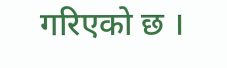गरिएको छ ।